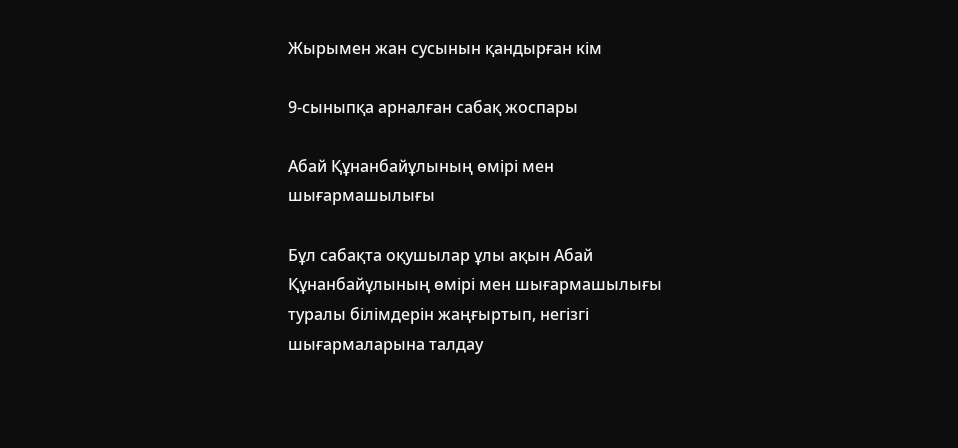Жырымен жан сусынын қандырған кім

9-сыныпқа арналған сабақ жоспары

Абай Құнанбайұлының өмірі мен шығармашылығы

Бұл сабақта оқушылар ұлы ақын Абай Құнанбайұлының өмірі мен шығармашылығы туралы білімдерін жаңғыртып, негізгі шығармаларына талдау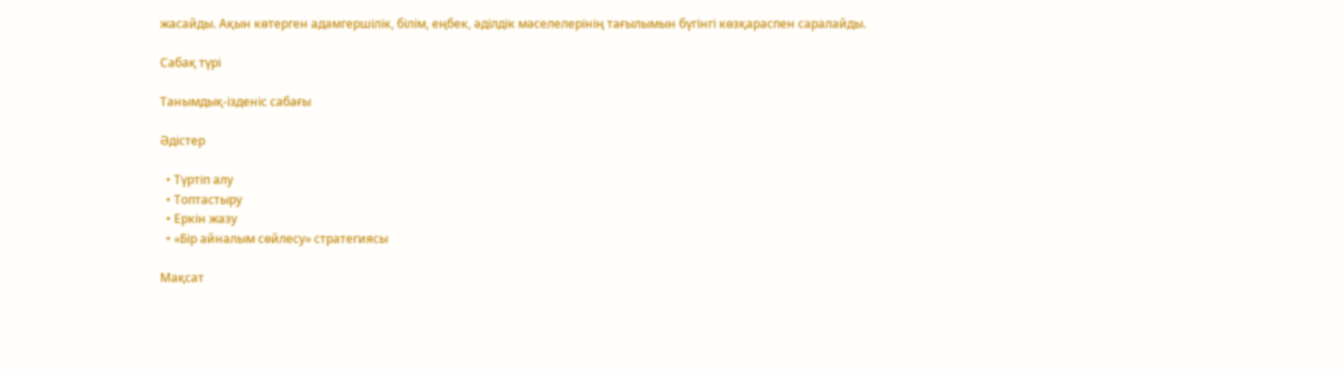жасайды. Ақын көтерген адамгершілік, білім, еңбек, әділдік мәселелерінің тағылымын бүгінгі көзқараспен саралайды.

Сабақ түрі

Танымдық-ізденіс сабағы

Әдістер

  • Түртіп алу
  • Топтастыру
  • Еркін жазу
  • «Бір айналым сөйлесу» стратегиясы

Мақсат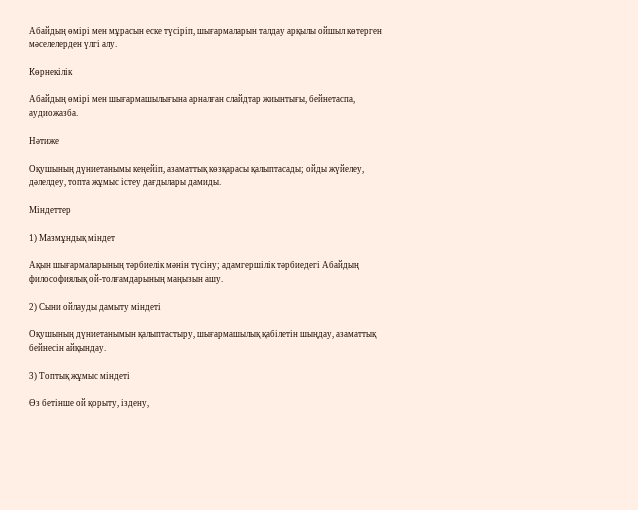Абайдың өмірі мен мұрасын еске түсіріп, шығармаларын талдау арқылы ойшыл көтерген мәселелерден үлгі алу.

Көрнекілік

Абайдың өмірі мен шығармашылығына арналған слайдтар жиынтығы, бейнетаспа, аудиожазба.

Нәтиже

Оқушының дүниетанымы кеңейіп, азаматтық көзқарасы қалыптасады; ойды жүйелеу, дәлелдеу, топта жұмыс істеу дағдылары дамиды.

Міндеттер

1) Мазмұндық міндет

Ақын шығармаларының тәрбиелік мәнін түсіну; адамгершілік тәрбиедегі Абайдың философиялық ой-толғамдарының маңызын ашу.

2) Сыни ойлауды дамыту міндеті

Оқушының дүниетанымын қалыптастыру, шығармашылық қабілетін шыңдау, азаматтық бейнесін айқындау.

3) Топтық жұмыс міндеті

Өз бетінше ой қорыту, іздену,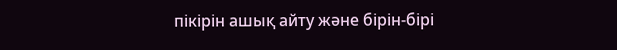пікірін ашық айту және бірін-бірі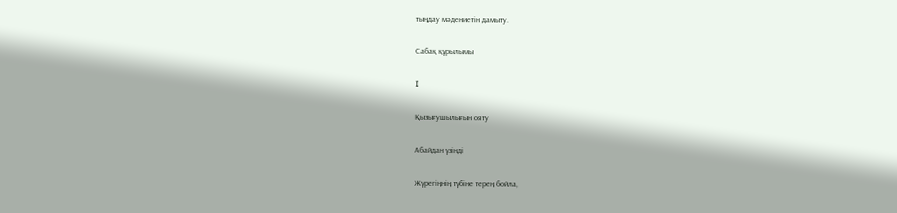тыңдау мәдениетін дамыту.

Сабақ құрылымы

I

Қызығушылығын ояту

Абайдан үзінді

Жүрегіңнің түбіне терең бойла,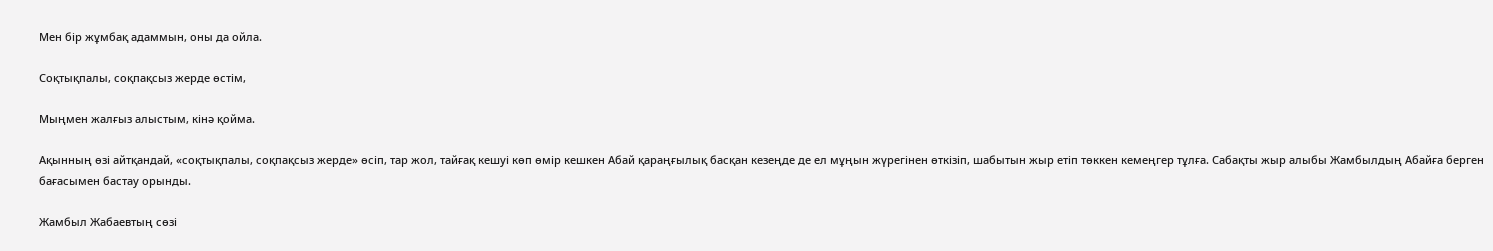Мен бір жұмбақ адаммын, оны да ойла.

Соқтықпалы, соқпақсыз жерде өстім,

Мыңмен жалғыз алыстым, кінә қойма.

Ақынның өзі айтқандай, «соқтықпалы, соқпақсыз жерде» өсіп, тар жол, тайғақ кешуі көп өмір кешкен Абай қараңғылық басқан кезеңде де ел мұңын жүрегінен өткізіп, шабытын жыр етіп төккен кемеңгер тұлға. Сабақты жыр алыбы Жамбылдың Абайға берген бағасымен бастау орынды.

Жамбыл Жабаевтың сөзі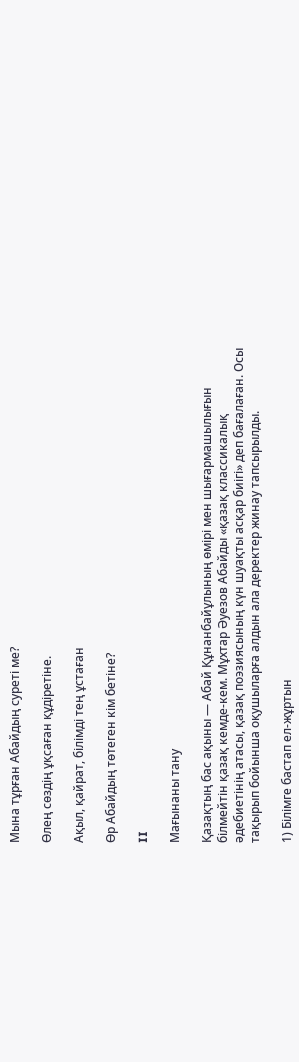Мына тұрған Абайдың суреті ме?

Өлең сөздің ұқсаған құдіретіне.

Ақыл, қайрат, білімді тең ұстаған

Өр Абайдың төтеген кім бетіне?

II

Мағынаны тану

Қазақтың бас ақыны — Абай Құнанбайұлының өмірі мен шығармашылығын білмейтін қазақ кемде-кем. Мұхтар Әуезов Абайды «қазақ классикалық әдебиетінің атасы, қазақ поэзиясының күн шуақты асқар биігі» деп бағалаған. Осы тақырып бойынша оқушыларға алдын ала деректер жинау тапсырылды.

1) Білімге бастап ел-жұртын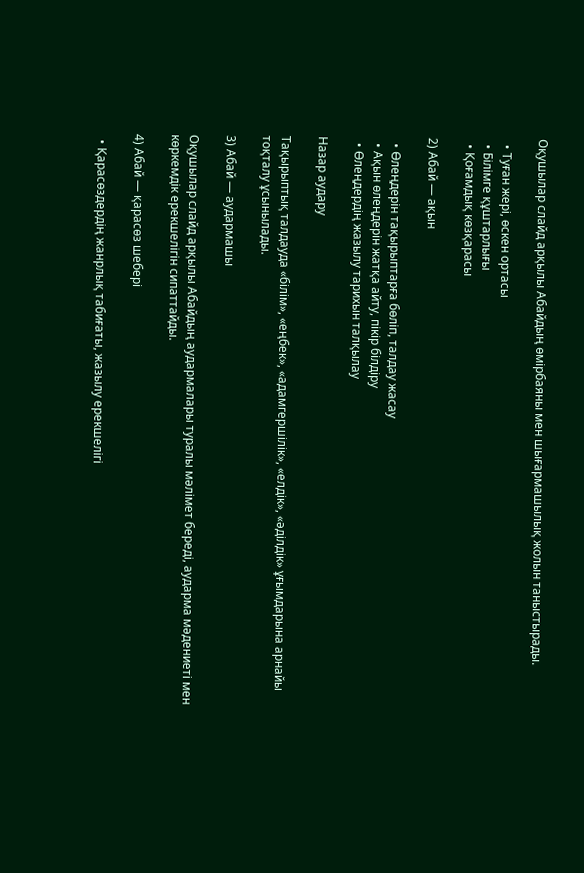Оқушылар слайд арқылы Абайдың өмірбаяны мен шығармашылық жолын таныстырады.

  • Туған жері, өскен ортасы
  • Білімге құштарлығы
  • Қоғамдық көзқарасы

2) Абай — ақын

  • Өлеңдерін тақырыптарға бөліп, талдау жасау
  • Ақын өлеңдерін жатқа айту, пікір білдіру
  • Өлеңдердің жазылу тарихын талқылау

Назар аудару

Тақырыптық талдауда «білім», «еңбек», «адамгершілік», «елдік», «әділдік» ұғымдарына арнайы тоқталу ұсынылады.

3) Абай — аудармашы

Оқушылар слайд арқылы Абайдың аудармалары туралы мәлімет береді, аударма мәдениеті мен көркемдік ерекшелігін сипаттайды.

4) Абай — қарасөз шебері

  • Қарасөздердің жанрлық табиғаты, жазылу ерекшелігі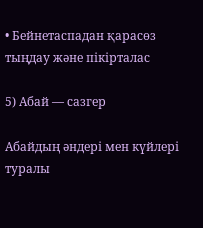• Бейнетаспадан қарасөз тыңдау және пікірталас

5) Абай — сазгер

Абайдың әндері мен күйлері туралы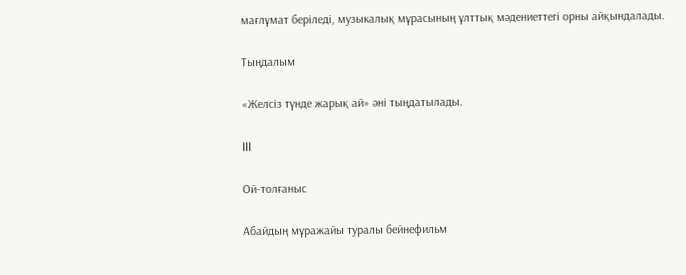мағлұмат беріледі, музыкалық мұрасының ұлттық мәдениеттегі орны айқындалады.

Тыңдалым

«Желсіз түнде жарық ай» әні тыңдатылады.

III

Ой-толғаныс

Абайдың мұражайы туралы бейнефильм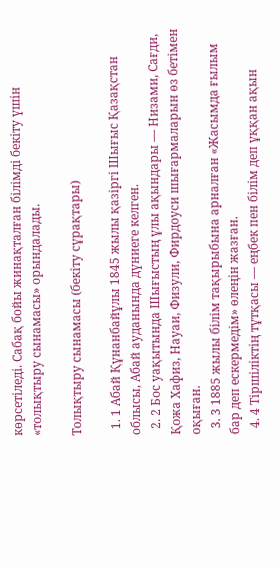көрсетіледі. Сабақ бойы жинақталған білімді бекіту үшін «толықтыру сынамасы» орындалады.

Толықтыру сынамасы (бекіту сұрақтары)

  1. 1 Абай Құнанбайұлы 1845 жылы қазіргі Шығыс Қазақстан облысы, Абай ауданында дүниеге келген.
  2. 2 Бос уақытында Шығыстың ұлы ақындары — Низами, Сағди, Қожа Хафиз, Науаи, Физули, Фирдоуси шығармаларын өз бетімен оқыған.
  3. 3 1885 жылы білім тақырыбына арналған «Жасымда ғылым бар деп ескермедім» өлеңін жазған.
  4. 4 Тіршіліктің тұтқасы — еңбек пен білім деп ұққан ақын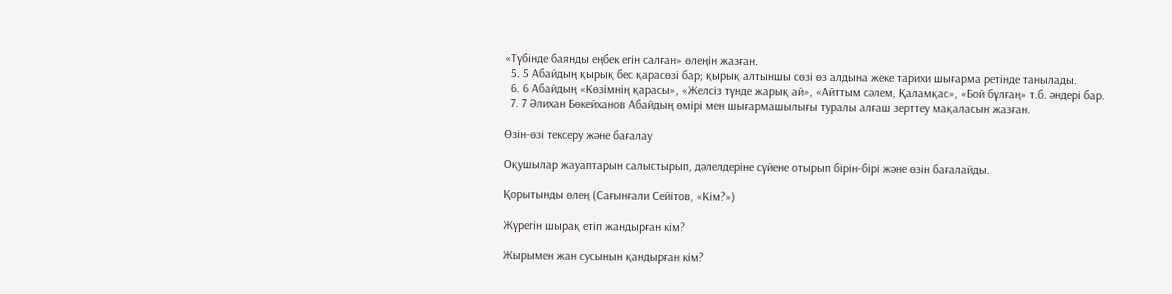«Түбінде баянды еңбек егін салған» өлеңін жазған.
  5. 5 Абайдың қырық бес қарасөзі бар; қырық алтыншы сөзі өз алдына жеке тарихи шығарма ретінде танылады.
  6. 6 Абайдың «Көзімнің қарасы», «Желсіз түнде жарық ай», «Айттым сәлем, Қаламқас», «Бой бұлғаң» т.б. әндері бар.
  7. 7 Әлихан Бөкейханов Абайдың өмірі мен шығармашылығы туралы алғаш зерттеу мақаласын жазған.

Өзін-өзі тексеру және бағалау

Оқушылар жауаптарын салыстырып, дәлелдеріне сүйене отырып бірін-бірі және өзін бағалайды.

Қорытынды өлең (Сағынғали Сейітов, «Кім?»)

Жүрегін шырақ етіп жандырған кім?

Жырымен жан сусынын қандырған кім?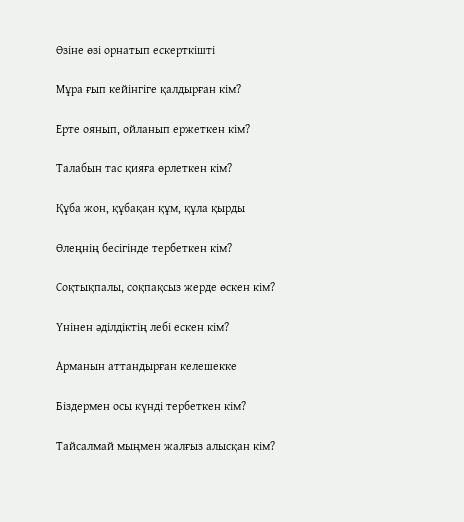Өзіне өзі орнатып ескерткішті

Мұра ғып кейінгіге қалдырған кім?

Ерте оянып, ойланып ержеткен кім?

Талабын тас қияға өрлеткен кім?

Құба жон, құбақан құм, құла қырды

Өлеңнің бесігінде тербеткен кім?

Соқтықпалы, соқпақсыз жерде өскен кім?

Үнінен әділдіктің лебі ескен кім?

Арманын аттандырған келешекке

Біздермен осы күнді тербеткен кім?

Тайсалмай мыңмен жалғыз алысқан кім?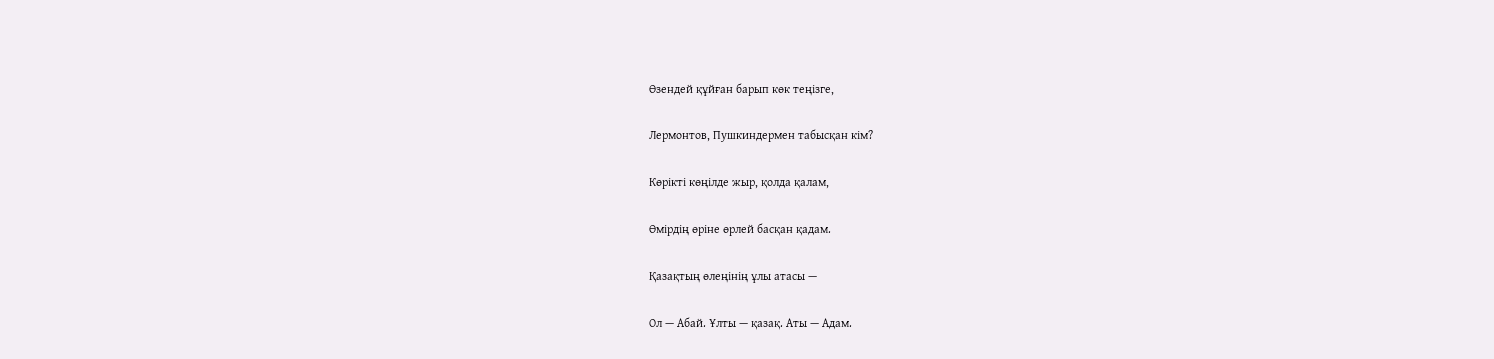Өзендей құйған барып көк теңізге,

Лермонтов, Пушкиндермен табысқан кім?

Көрікті көңілде жыр, қолда қалам,

Өмірдің өріне өрлей басқан қадам.

Қазақтың өлеңінің ұлы атасы —

Ол — Абай. Ұлты — қазақ. Аты — Адам.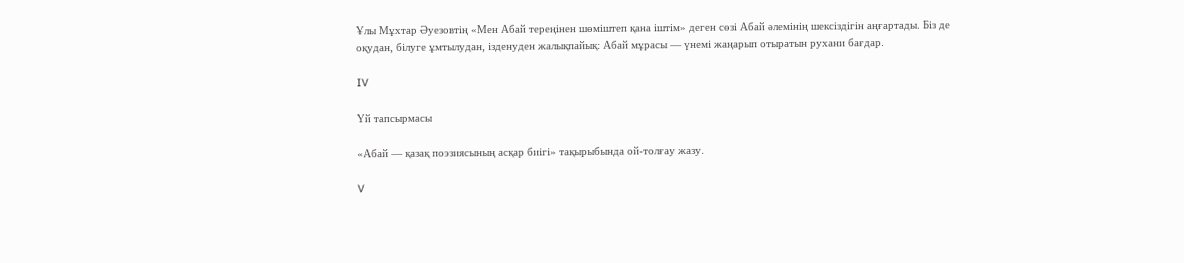Ұлы Мұхтар Әуезовтің «Мен Абай тереңінен шөміштеп қана іштім» деген сөзі Абай әлемінің шексіздігін аңғартады. Біз де оқудан, білуге ұмтылудан, ізденуден жалықпайық: Абай мұрасы — үнемі жаңарып отыратын рухани бағдар.

IV

Үй тапсырмасы

«Абай — қазақ поэзиясының асқар биігі» тақырыбында ой-толғау жазу.

V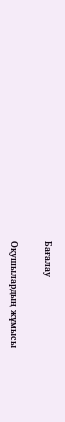Бағалау

Оқушылардың жұмысы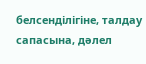белсенділігіне, талдау сапасына, дәлел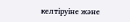келтіруіне және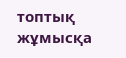топтық жұмысқа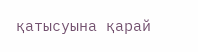қатысуына қарай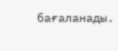бағаланады.